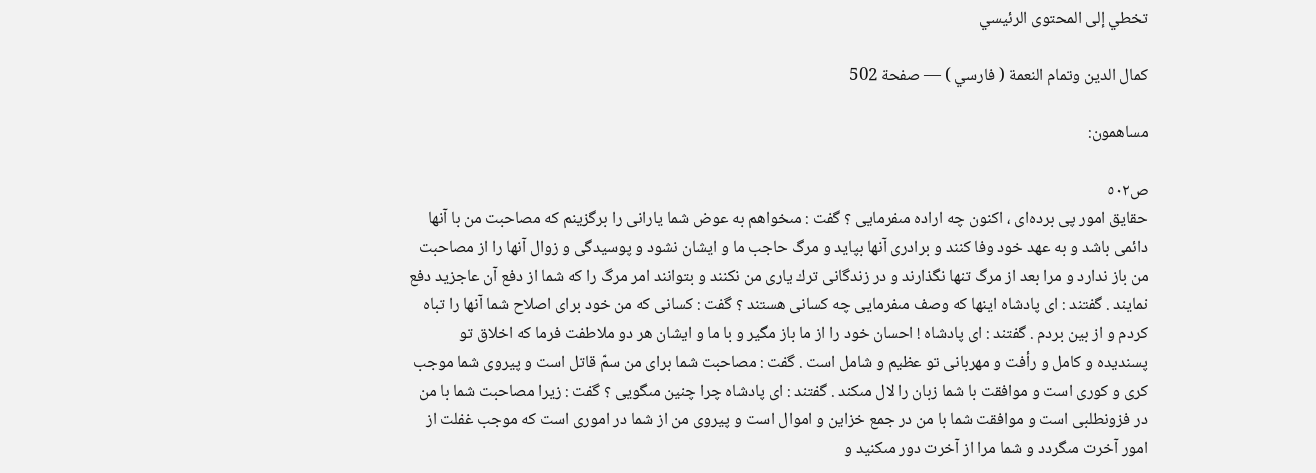تخطي إلى المحتوى الرئيسي

كمال الدين وتمام النعمة ( فارسي ) — صفحة 502

مساهمون:

ص٥٠٢
حقايق امور پى برده‌اى ، اكنون چه اراده مىفرمايى ؟ گفت : مىخواهم به عوض شما يارانى را برگزينم كه مصاحبت من با آنها دائمى باشد و به عهد خود وفا كنند و برادرى آنها بپايد و مرگ حاجب ما و ايشان نشود و پوسيدگى و زوال آنها را از مصاحبت من باز ندارد و مرا بعد از مرگ تنها نگذارند و در زندگانى ترك يارى من نكنند و بتوانند امر مرگ را كه شما از دفع آن عاجزيد دفع نمايند . گفتند : اى پادشاه اينها كه وصف مىفرمايى چه كسانى هستند ؟ گفت : كسانى كه من خود براى اصلاح شما آنها را تباه كردم و از بين بردم . گفتند : اى پادشاه ! احسان خود را از ما باز مگير و با ما و ايشان هر دو ملاطفت فرما كه اخلاق تو پسنديده و كامل و رأفت و مهربانى تو عظيم و شامل است . گفت : مصاحبت شما براى من سمّ قاتل است و پيروى شما موجب كرى و كورى است و موافقت با شما زبان را لال مىكند . گفتند : اى پادشاه چرا چنين مىگويى ؟ گفت : زيرا مصاحبت شما با من در فزونطلبى است و موافقت شما با من در جمع خزاين و اموال است و پيروى من از شما در امورى است كه موجب غفلت از امور آخرت مىگردد و شما مرا از آخرت دور مىكنيد و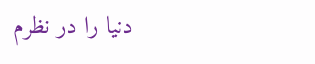دنيا را در نظرم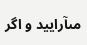مىآراييد و اگر